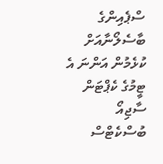ސްޕެއިންގެ ބާސެލޯނާއަށް ކުޅެމުން އަންނަ އެ ޓީމުގެ ކެޕްޓަން ސާޖިއޯ ބުސްކެޓްސް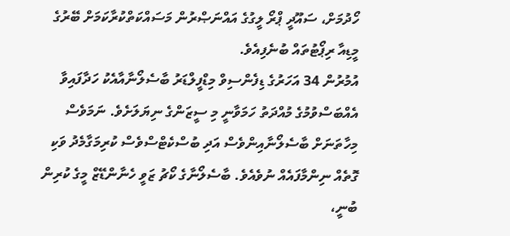ހޯދުމަށް، ސައޫދީ ޕްރޯ ލީގުގެ އައްނަޞްރުން މަސައްކަތްކުރާކަމަށް ބޭރުގެ މީޑިއާ ރިޕޯޓުތައް ބުނެފިއެވެ.
އުމުރުން 34 އަހަރުގެ ޑިފެންސިވް މިޑްފީލްޑަރު ބާސެލޯނާއާއެކު ހަދާފައިވާ އެއްބަސްވުމުގެ މުއްދަތު ހަމަވާނީ މި ސީޒަންގެ ނިޔަލަށެވެ. ނަމަވެސް މިހާތަނަށް ބާސެލޯނާއިންވެސް އަދި ބުސްކެޓްސްވެސް ކުރިމަގާމެދު ވަކި ގޮތެއް ނިންމާފައެއް ނުވެއެވެ. ބާސެލޯނާގެ ކޯޗު ޒަވީ ހެނާންޑޭޒް މީގެ ކުރިން ބުނީ،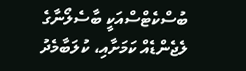ބުސްކެޓްސްއަކީ ބާސެލޯނާގެ ލެޖެންޑެއް ކަމަށާއި، ކުލަބާމެދު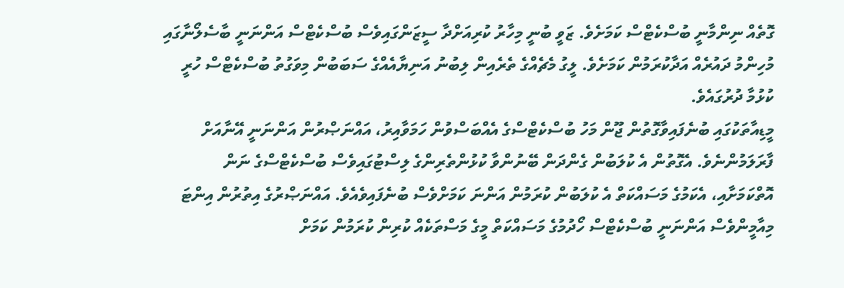ގޮތެއް ނިންމާނީ ބުސްކެޓްސް ކަމަށެވެ. ޒަވީ ބުނީ މިހާރު ކުރިއަށްދާ ސީޒަންގައިވެސް ބުސްކެޓްސް އަންނަނީ ބާސެލޯނާގައި މުހިންމު ދައުރެއް އަދާކުރަމުން ކަމަށެވެ. ލީގު މެޗެއްގެ ތެރެއިން ލިބުނު އަނިޔާއެއްގެ ސަބަބުން މިވަގުތު ބުސްކެޓްސް ހުރީ ކުޅުމާ ދުރުގައެވެ.
މީޑިއާތަކުގައި ބުނެފައިވާގޮތުން ޖޫން މަހު ބުސްކެޓްސްގެ އެއްބަސްވުން ހަމަވާއިރު، އައްނަޞްރުން އަންނަނީ އޭނާއަށް ފާރަލަމުންނެވެ. އެގޮތުން އެ ކުލަބުން ގެންދަން ބޭނުންވާ ކުޅުންތެރިންގެ ލިސްޓުގައިވެސް ބުސްކެޓްސްގެ ނަން އޮތްކަމަށާއި، އެކަމުގެ މަސައްކަތް އެ ކުލަބުން ކުރަމުން އަންނަ ކަމަށްވެސް ބުނެފައިވެއެވެ. އައްނަޞްރުގެ އިތުރުން އިންޓަ މިއާމީންވެސް އަންނަނީ ބުސްކެޓްސް ހޯދުމުގެ މަސައްކަތް މީގެ މަސްތަކެއް ކުރިން ކުރަމުން ކަމަށް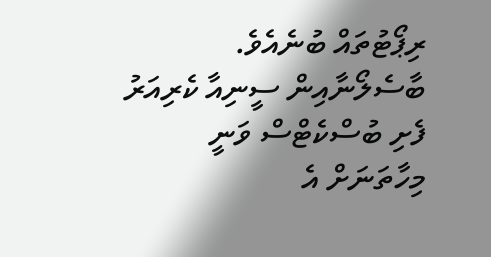ރިޕޯޓުތައް ބުނެއެވެ.
ބާސެލޯނާއިން ސީނިއާ ކެރިއަރު ފެށި ބުސްކެޓްސް ވަނީ މިހާތަނަށް އެ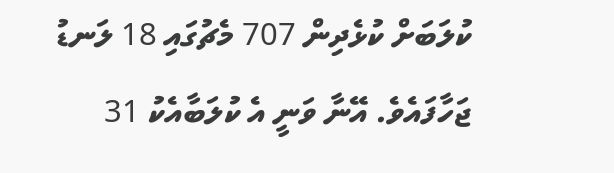ކުލަބަށް ކުޅެދިން 707 މެޗުގައި 18 ލަނޑު ޖަހާފައެވެ. އޭނާ ވަނީ އެ ކުލަބާއެކު 31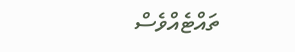ތައްޓެއްވެސް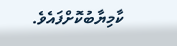ކާމިޔާބުކޮށްފައެވެ.